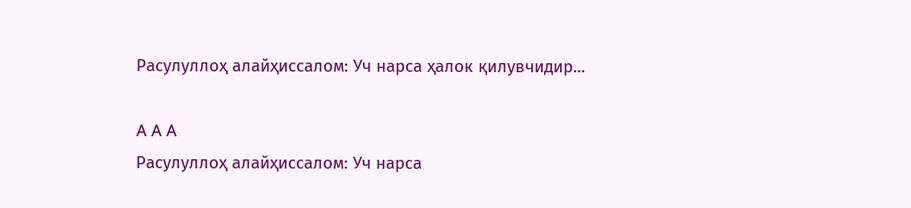Расулуллоҳ алайҳиссалом: Уч нарса ҳалок қилувчидир...

A A A
Расулуллоҳ алайҳиссалом: Уч нарса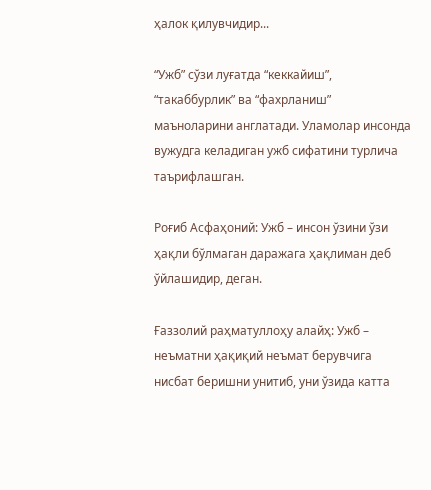ҳалок қилувчидир...

“Ужб” сўзи луғатда “кеккайиш”, “такаббурлик” ва “фахрланиш” маъноларини англатади. Уламолар инсонда вужудга келадиган ужб сифатини турлича таърифлашган.

Роғиб Асфаҳоний: Ужб – инсон ўзини ўзи ҳақли бўлмаган даражага ҳақлиман деб ўйлашидир, деган.

Ғаззолий раҳматуллоҳу алайҳ: Ужб – неъматни ҳақиқий неъмат берувчига нисбат беришни унитиб, уни ўзида катта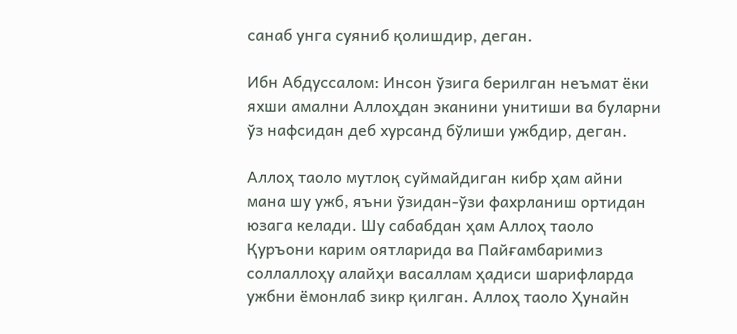санаб унга суяниб қолишдир, деган.

Ибн Абдуссалом: Инсон ўзига берилган неъмат ёки яхши амални Аллоҳдан эканини унитиши ва буларни ўз нафсидан деб хурсанд бўлиши ужбдир, деган.

Аллоҳ таоло мутлоқ суймайдиган кибр ҳам айни мана шу ужб, яъни ўзидан-ўзи фахрланиш ортидан юзага келади. Шу сабабдан ҳам Аллоҳ таоло Қуръони карим оятларида ва Пайғамбаримиз соллаллоҳу алайҳи васаллам ҳадиси шарифларда ужбни ёмонлаб зикр қилган. Аллоҳ таоло Ҳунайн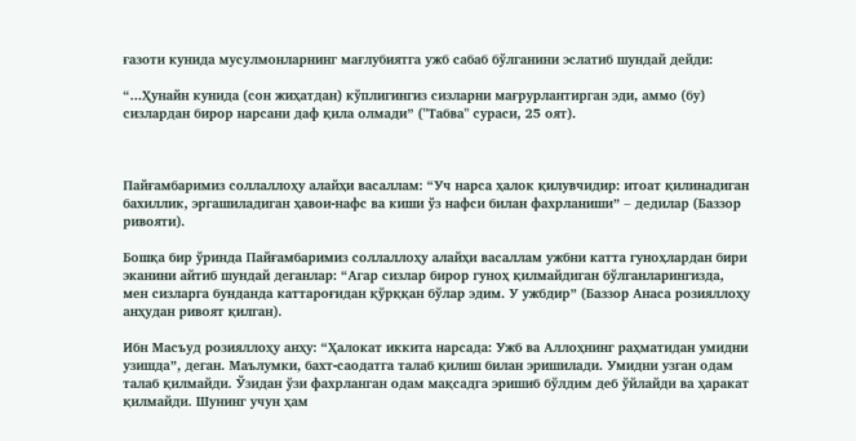ғазоти кунида мусулмонларнинг мағлубиятга ужб сабаб бўлганини эслатиб шундай дейди:

“...Ҳунайн кунида (сон жиҳатдан) кўплигингиз сизларни мағрурлантирган эди, аммо (бу) сизлардан бирор нарсани даф қила олмади” ("Табва" сураси, 25 оят).



Пайғамбаримиз соллаллоҳу алайҳи васаллам: “Уч нарса ҳалок қилувчидир: итоат қилинадиган бахиллик, эргашиладиган ҳавои-нафс ва киши ўз нафси билан фахрланиши” – дедилар (Баззор ривояти).

Бошқа бир ўринда Пайғамбаримиз соллаллоҳу алайҳи васаллам ужбни катта гуноҳлардан бири эканини айтиб шундай деганлар: “Агар сизлар бирор гуноҳ қилмайдиган бўлганларингизда, мен сизларга бунданда каттароғидан қўрққан бўлар эдим. У ужбдир” (Баззор Анаса розияллоҳу анҳудан ривоят қилган).

Ибн Масъуд розияллоҳу анҳу: “Ҳалокат иккита нарсада: Ужб ва Аллоҳнинг раҳматидан умидни узишда”, деган. Маълумки, бахт-саодатга талаб қилиш билан эришилади. Умидни узган одам талаб қилмайди. Ўзидан ўзи фахрланган одам мақсадга эришиб бўлдим деб ўйлайди ва ҳаракат қилмайди. Шунинг учун ҳам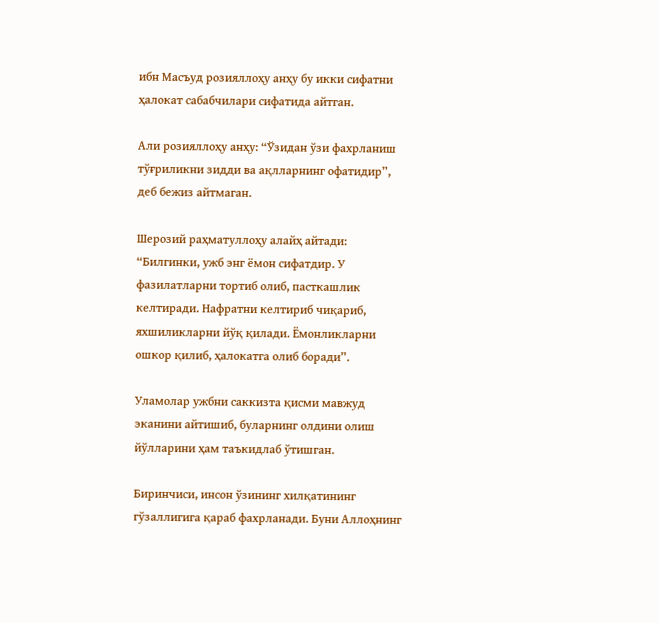ибн Масъуд розияллоҳу анҳу бу икки сифатни ҳалокат сабабчилари сифатида айтган.

Али розияллоҳу анҳу: “Ўзидан ўзи фахрланиш тўғриликни зидди ва ақлларнинг офатидир”, деб бежиз айтмаган.

Шерозий раҳматуллоҳу алайҳ айтади: “Билгинки, ужб энг ёмон сифатдир. У фазилатларни тортиб олиб, пасткашлик келтиради. Нафратни келтириб чиқариб, яхшиликларни йўқ қилади. Ёмонликларни ошкор қилиб, ҳалокатга олиб боради”.

Уламолар ужбни саккизта қисми мавжуд эканини айтишиб, буларнинг олдини олиш йўлларини ҳам таъкидлаб ўтишган.

Биринчиси, инсон ўзининг хилқатининг гўзаллигига қараб фахрланади. Буни Аллоҳнинг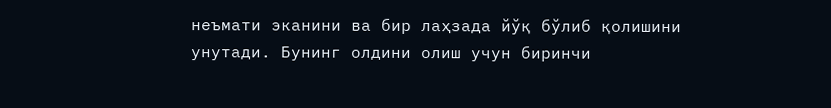неъмати эканини ва бир лаҳзада йўқ бўлиб қолишини унутади. Бунинг олдини олиш учун биринчи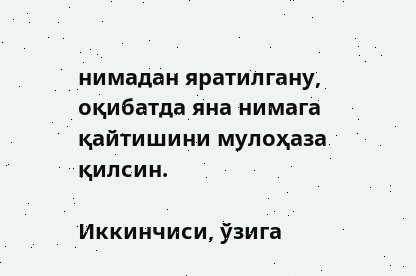нимадан яратилгану, оқибатда яна нимага қайтишини мулоҳаза қилсин.

Иккинчиси, ўзига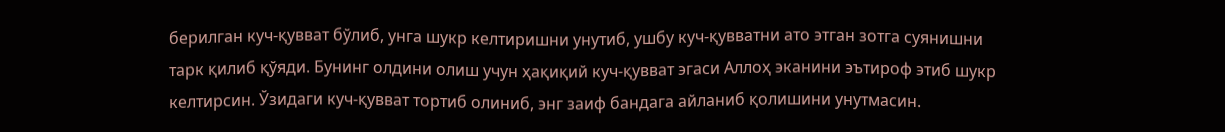берилган куч-қувват бўлиб, унга шукр келтиришни унутиб, ушбу куч-қувватни ато этган зотга суянишни тарк қилиб қўяди. Бунинг олдини олиш учун ҳақиқий куч-қувват эгаси Аллоҳ эканини эътироф этиб шукр келтирсин. Ўзидаги куч-қувват тортиб олиниб, энг заиф бандага айланиб қолишини унутмасин.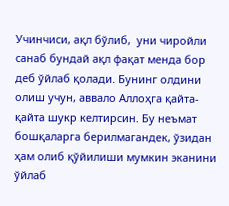Учинчиси, ақл бўлиб,  уни чиройли санаб бундай ақл фақат менда бор деб ўйлаб қолади. Бунинг олдини олиш учун, аввало Аллоҳга қайта-қайта шукр келтирсин. Бу неъмат бошқаларга берилмагандек, ўзидан ҳам олиб қўйилиши мумкин эканини ўйлаб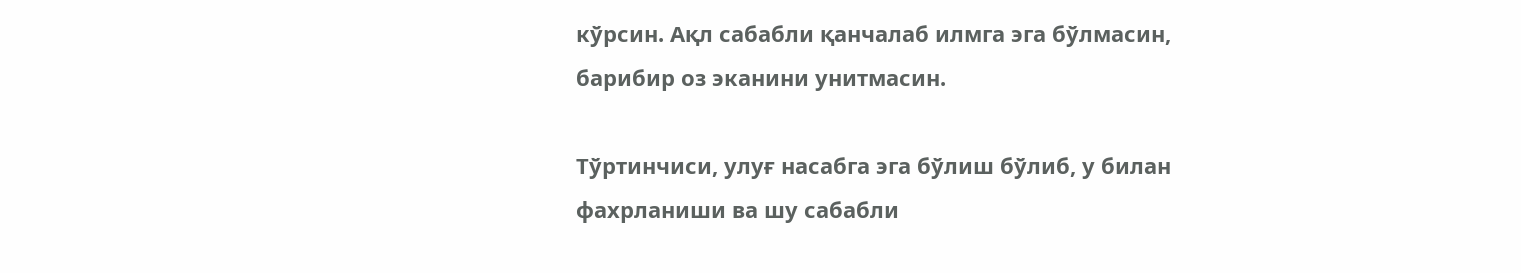кўрсин. Ақл сабабли қанчалаб илмга эга бўлмасин, барибир оз эканини унитмасин.

Тўртинчиси, улуғ насабга эга бўлиш бўлиб, у билан фахрланиши ва шу сабабли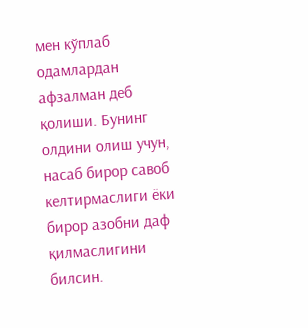мен кўплаб одамлардан афзалман деб қолиши. Бунинг олдини олиш учун, насаб бирор савоб келтирмаслиги ёки бирор азобни даф қилмаслигини билсин.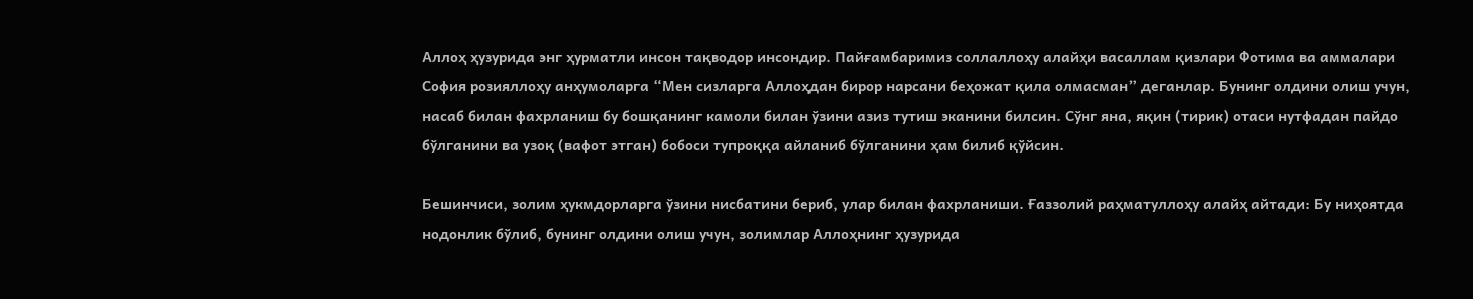Аллоҳ ҳузурида энг ҳурматли инсон тақводор инсондир. Пайғамбаримиз соллаллоҳу алайҳи васаллам қизлари Фотима ва аммалари София розияллоҳу анҳумоларга “Мен сизларга Аллоҳдан бирор нарсани беҳожат қила олмасман” деганлар. Бунинг олдини олиш учун, насаб билан фахрланиш бу бошқанинг камоли билан ўзини азиз тутиш эканини билсин. Сўнг яна, яқин (тирик) отаси нутфадан пайдо бўлганини ва узоқ (вафот этган) бобоси тупроққа айланиб бўлганини ҳам билиб қўйсин.

Бешинчиси, золим ҳукмдорларга ўзини нисбатини бериб, улар билан фахрланиши. Ғаззолий раҳматуллоҳу алайҳ айтади: Бу ниҳоятда нодонлик бўлиб, бунинг олдини олиш учун, золимлар Аллоҳнинг ҳузурида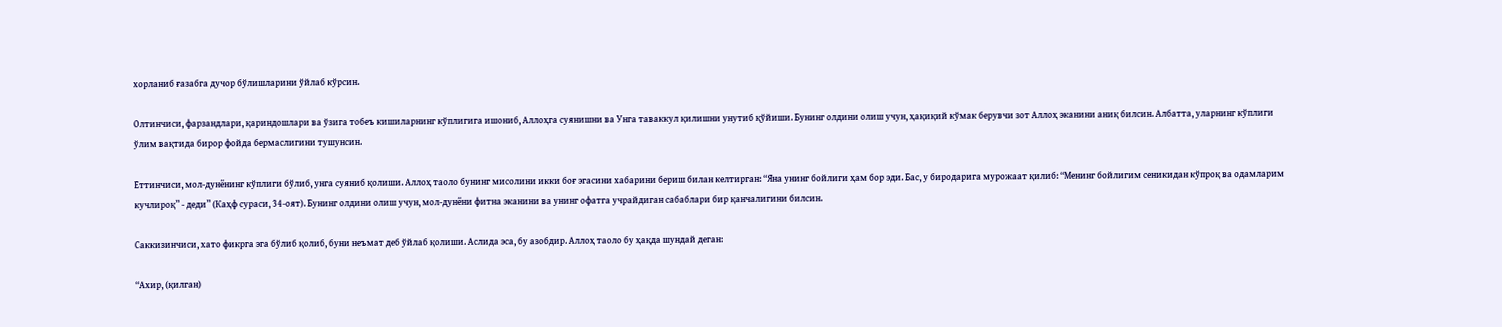хорланиб ғазабга дучор бўлишларини ўйлаб кўрсин.

Олтинчиси, фарзандлари, қариндошлари ва ўзига тобеъ кишиларнинг кўплигига ишониб, Аллоҳга суянишни ва Унга таваккул қилишни унутиб қўйиши. Бунинг олдини олиш учун, ҳақиқий кўмак берувчи зот Аллоҳ эканини аниқ билсин. Албатта, уларнинг кўплиги ўлим вақтида бирор фойда бермаслигини тушунсин.

Еттинчиси, мол-дунёнинг кўплиги бўлиб, унга суяниб қолиши. Аллоҳ таоло бунинг мисолини икки боғ эгасини хабарини бериш билан келтирган: “Яна унинг бойлиги ҳам бор эди. Бас, у биродарига мурожаат қилиб: “Менинг бойлигим сеникидан кўпроқ ва одамларим кучлироқ” - деди” (Каҳф сураси, 34-оят). Бунинг олдини олиш учун, мол-дунёни фитна эканини ва унинг офатга учрайдиган сабаблари бир қанчалигини билсин.

Саккизинчиси, хато фикрга эга бўлиб қолиб, буни неъмат деб ўйлаб қолиши. Аслида эса, бу азобдир. Аллоҳ таоло бу ҳақда шундай деган:

“Ахир, (қилган)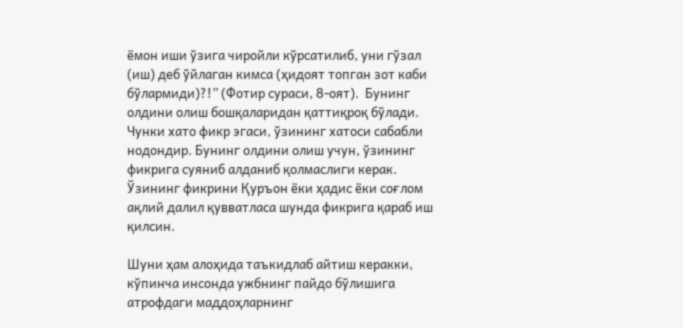ёмон иши ўзига чиройли кўрсатилиб, уни гўзал (иш) деб ўйлаган кимса (ҳидоят топган зот каби бўлармиди)?!” (Фотир сураси, 8-оят).  Бунинг олдини олиш бошқаларидан қаттиқроқ бўлади. Чунки хато фикр эгаси, ўзининг хатоси сабабли нодондир. Бунинг олдини олиш учун, ўзининг фикрига суяниб алданиб қолмаслиги керак. Ўзининг фикрини Қуръон ёки ҳадис ёки соғлом ақлий далил қувватласа шунда фикрига қараб иш қилсин.

Шуни ҳам алоҳида таъкидлаб айтиш керакки, кўпинча инсонда ужбнинг пайдо бўлишига атрофдаги маддоҳларнинг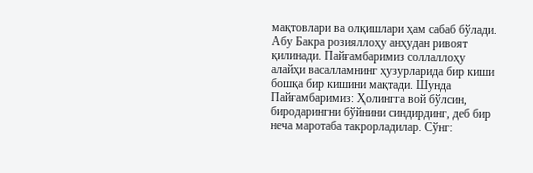мақтовлари ва олқишлари ҳам сабаб бўлади. Абу Бакра розияллоҳу анҳудан ривоят қилинади. Пайғамбаримиз соллаллоҳу алайҳи васалламнинг ҳузурларида бир киши бошқа бир кишини мақтади. Шунда Пайғамбаримиз: Ҳолингга вой бўлсин, биродарингни бўйнини синдирдинг, деб бир неча маротаба такрорладилар. Сўнг: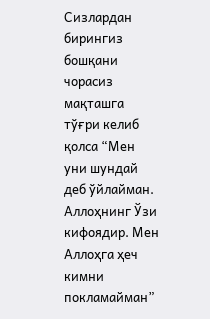Сизлардан бирингиз бошқани чорасиз мақташга тўғри келиб қолса “Мен уни шундай деб ўйлайман. Аллоҳнинг Ўзи кифоядир. Мен Аллоҳга ҳеч кимни покламайман”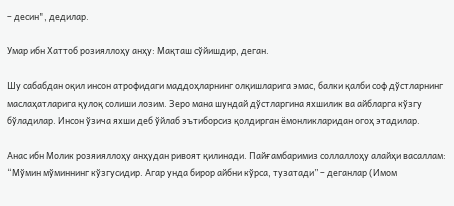– десин", дедилар.

Умар ибн Хаттоб розияллоҳу анҳу: Мақташ сўйишдир, деган.

Шу сабабдан оқил инсон атрофидаги маддоҳларнинг олқишларига эмас, балки қалби соф дўстларнинг маслаҳатларига қулоқ солиши лозим. Зеро мана шундай дўстларгина яхшилик ва айбларга кўзгу бўладилар. Инсон ўзича яхши деб ўйлаб эътиборсиз қолдирган ёмонликларидан огоҳ этадилар.

Анас ибн Молик розяияллоҳу анҳудан ривоят қилинади. Пайғамбаримиз соллаллоҳу алайҳи васаллам: “Мўмин мўминнинг кўзгусидир. Агар унда бирор айбни кўрса, тузатади” – деганлар (Имом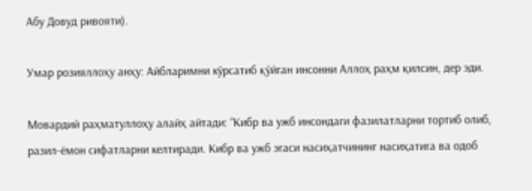Абу Довуд ривояти).

Умар розияллоҳу анҳу: Айбларимни кўрсатиб қўйган инсонни Аллоҳ раҳм қилсин, дер эди.

Мовардий раҳматуллоҳу алайҳ айтади: “Кибр ва ужб инсондаги фазилатларни тортиб олиб, разил-ёмон сифатларни келтиради. Кибр ва ужб эгаси насиҳатчининг насиҳатига ва одоб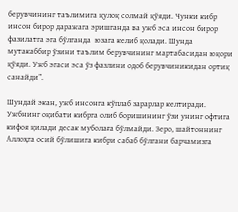берувчининг таълимига қулоқ солмай қўяди. Чунки кибр инсон бирор даражага эришганда ва ужб эса инсон бирор фазилатга эга бўлганда  юзага келиб қолади. Шунда мутакаббир ўзини таълим берувчининг мартабасидан юқори қўяди. Ужб эгаси эса ўз фазлини одоб берувчиникидан ортиқ санайди”.

Шундай экан, ужб инсонга кўплаб зарарлар келтиради. Ужбнинг оқибати кибрга олиб боришининг ўзи унинг офтига кифоя қилади десак муболаға бўлмайди. Зеро, шайтоннинг Аллоҳга осий бўлишига кибри сабаб бўлгани барчамизга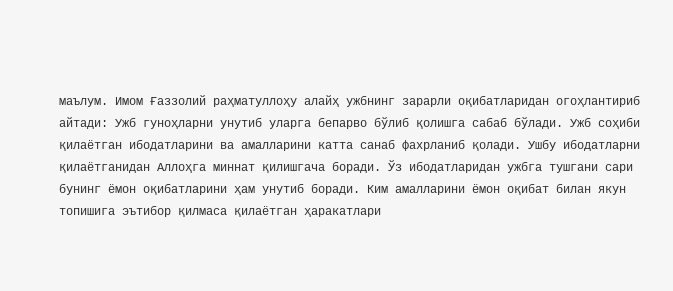маълум. Имом Ғаззолий раҳматуллоҳу алайҳ ужбнинг зарарли оқибатларидан огоҳлантириб айтади: Ужб гуноҳларни унутиб уларга бепарво бўлиб қолишга сабаб бўлади. Ужб соҳиби қилаётган ибодатларини ва амалларини катта санаб фахрланиб қолади. Ушбу ибодатларни қилаётганидан Аллоҳга миннат қилишгача боради. Ўз ибодатларидан ужбга тушгани сари бунинг ёмон оқибатларини ҳам унутиб боради. Ким амалларини ёмон оқибат билан якун топишига эътибор қилмаса қилаётган ҳаракатлари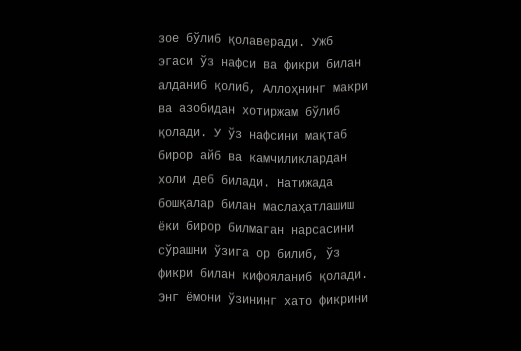зое бўлиб қолаверади. Ужб эгаси ўз нафси ва фикри билан алданиб қолиб, Аллоҳнинг макри ва азобидан хотиржам бўлиб қолади. У ўз нафсини мақтаб бирор айб ва камчиликлардан холи деб билади. Натижада бошқалар билан маслаҳатлашиш ёки бирор билмаган нарсасини сўрашни ўзига ор билиб, ўз фикри билан кифояланиб қолади. Энг ёмони ўзининг хато фикрини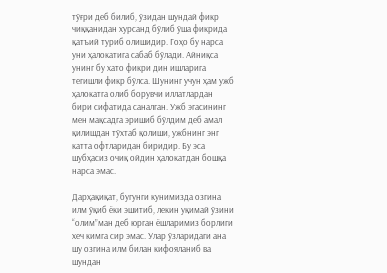тўғри деб билиб, ўзидан шундай фикр чиққанидан хурсанд бўлиб ўша фикрида қатъий туриб олишидир. Гоҳо бу нарса уни ҳалокатига сабаб бўлади. Айниқса унинг бу хато фикри дин ишларига тегишли фикр бўлса. Шунинг учун ҳам ужб ҳалокатга олиб борувчи иллатлардан бири сифатида саналган. Ужб эгасининг мен мақсадга эришиб бўлдим деб амал қилишдан тўхтаб қолиши, ужбнинг энг катта офтларидан биридир. Бу эса шубҳасиз очиқ ойдин ҳалокатдан бошқа нарса эмас.

Дарҳақиқат, бугунги кунимизда озгина илм ўқиб ёки эшитиб, лекин уқимай ўзини “олим”ман деб юрган ёшларимиз борлиги хеч кимга сир эмас. Улар ўзларидаги ана шу озгина илм билан кифояланиб ва шундан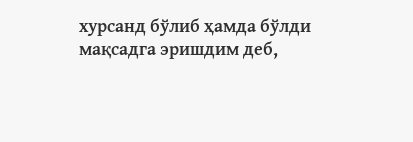хурсанд бўлиб ҳамда бўлди мақсадга эришдим деб,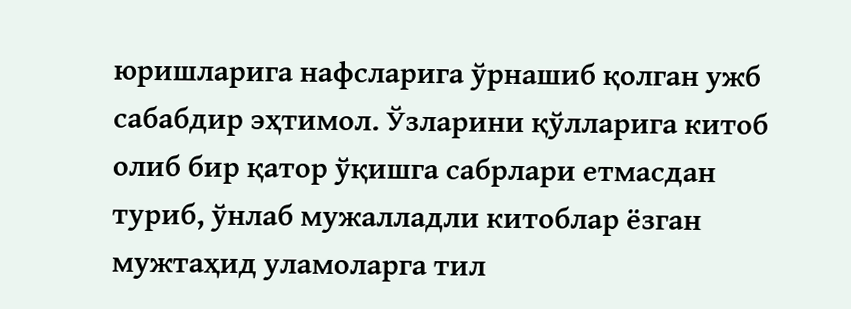юришларига нафсларига ўрнашиб қолган ужб сабабдир эҳтимол. Ўзларини қўлларига китоб олиб бир қатор ўқишга сабрлари етмасдан туриб, ўнлаб мужалладли китоблар ёзган мужтаҳид уламоларга тил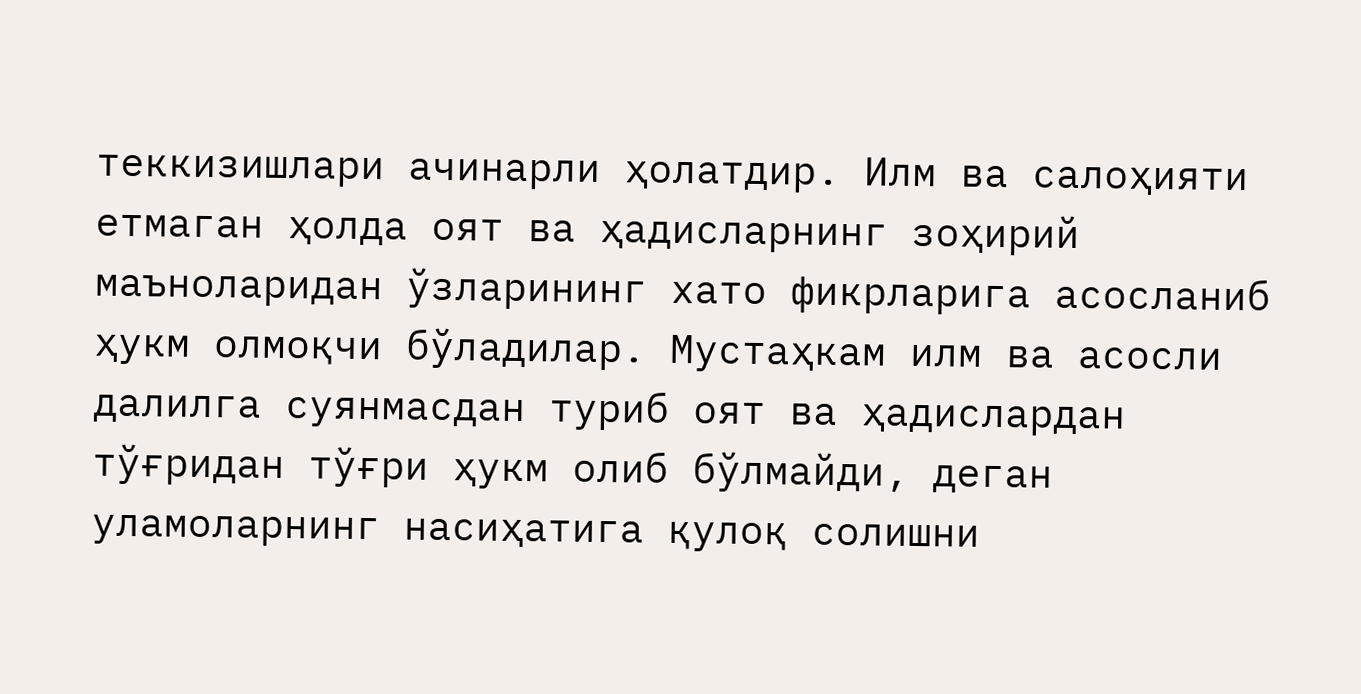теккизишлари ачинарли ҳолатдир. Илм ва салоҳияти етмаган ҳолда оят ва ҳадисларнинг зоҳирий маъноларидан ўзларининг хато фикрларига асосланиб ҳукм олмоқчи бўладилар. Мустаҳкам илм ва асосли далилга суянмасдан туриб оят ва ҳадислардан тўғридан тўғри ҳукм олиб бўлмайди, деган уламоларнинг насиҳатига қулоқ солишни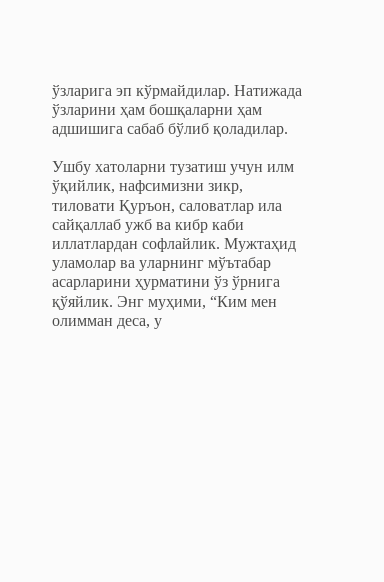ўзларига эп кўрмайдилар. Натижада ўзларини ҳам бошқаларни ҳам адшишига сабаб бўлиб қоладилар.

Ушбу хатоларни тузатиш учун илм ўқийлик, нафсимизни зикр, тиловати Қуръон, саловатлар ила сайқаллаб ужб ва кибр каби иллатлардан софлайлик. Мужтаҳид уламолар ва уларнинг мўътабар асарларини ҳурматини ўз ўрнига қўяйлик. Энг муҳими, “Ким мен олимман деса, у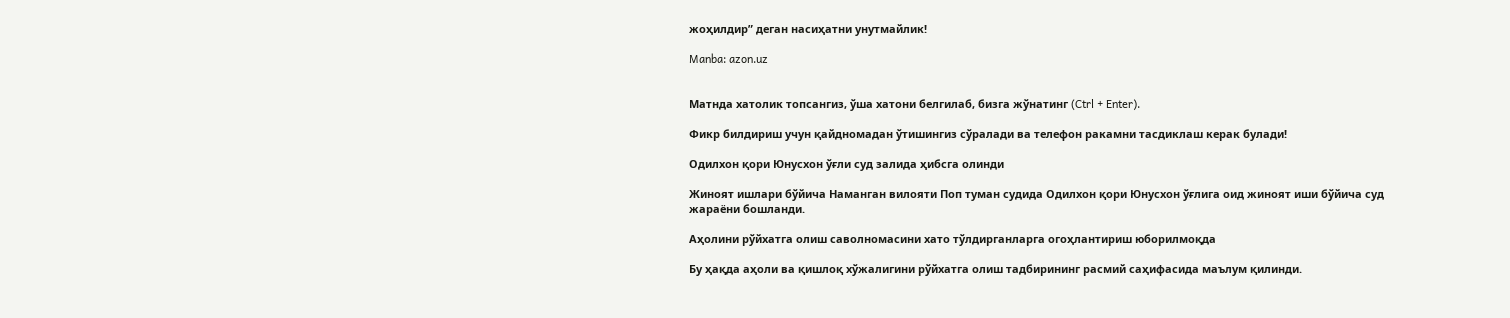жоҳилдир” деган насиҳатни унутмайлик!

Manba: azon.uz


Матнда хатолик топсангиз, ўша хатони белгилаб, бизга жўнатинг (Ctrl + Enter).

Фикр билдириш учун қайдномадан ўтишингиз сўралади ва телефон ракамни тасдиклаш керак булади!

Одилхон қори Юнусхон ўғли суд залида ҳибсга олинди

Жиноят ишлари бўйича Наманган вилояти Поп туман судида Одилхон қори Юнусхон ўғлига оид жиноят иши бўйича суд жараёни бошланди.

Аҳолини рўйхатга олиш саволномасини хато тўлдирганларга огоҳлантириш юборилмоқда

Бу ҳақда аҳоли ва қишлоқ хўжалигини рўйхатга олиш тадбирининг расмий саҳифасида маълум қилинди.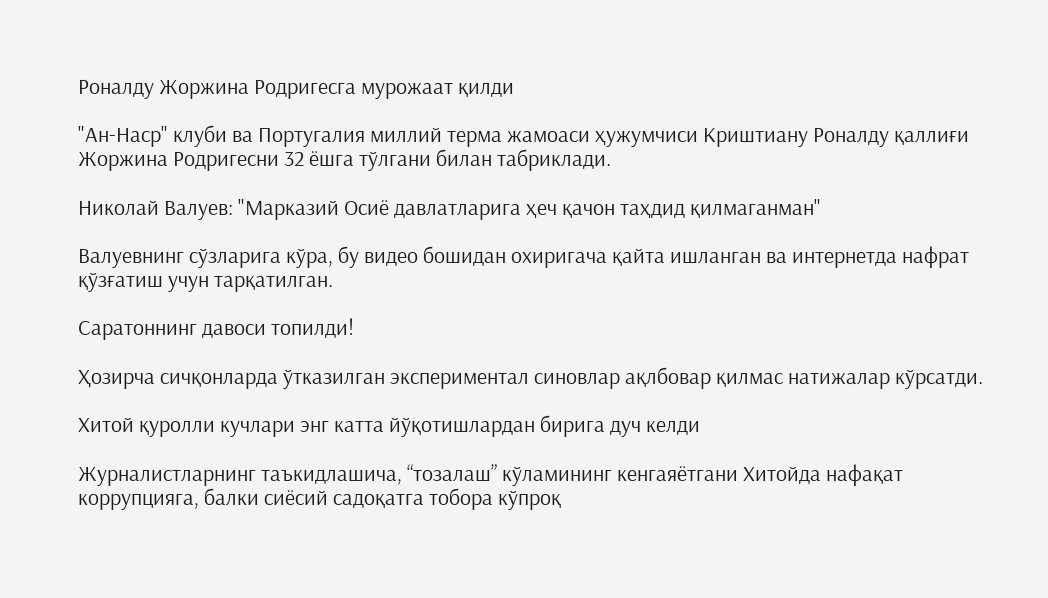Роналду Жоржина Родригесга мурожаат қилди

"Ан-Наср" клуби ва Португалия миллий терма жамоаси ҳужумчиси Криштиану Роналду қаллиғи Жоржина Родригесни 32 ёшга тўлгани билан табриклади.

Николай Валуев: "Марказий Осиё давлатларига ҳеч қачон таҳдид қилмаганман"

Валуевнинг сўзларига кўра, бу видео бошидан охиригача қайта ишланган ва интернетда нафрат қўзғатиш учун тарқатилган.

Саратоннинг давоси топилди!

Ҳозирча сичқонларда ўтказилган экспериментал синовлар ақлбовар қилмас натижалар кўрсатди.

Хитой қуролли кучлари энг катта йўқотишлардан бирига дуч келди

Журналистларнинг таъкидлашича, “тозалаш” кўламининг кенгаяётгани Хитойда нафақат коррупцияга, балки сиёсий садоқатга тобора кўпроқ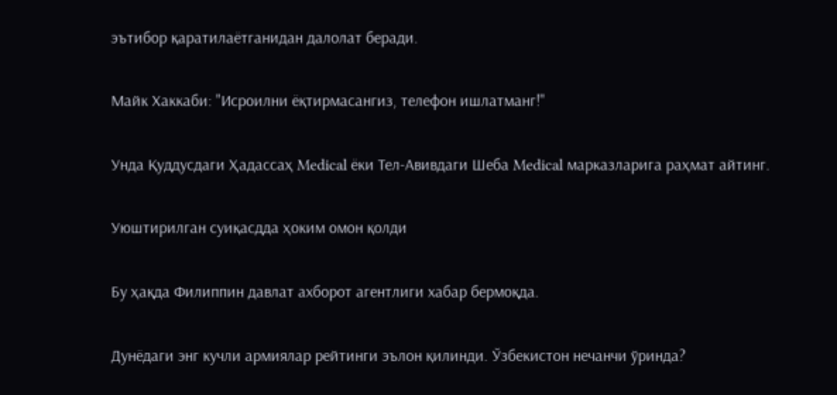эътибор қаратилаётганидан далолат беради.

Майк Хаккаби: "Исроилни ёқтирмасангиз, телефон ишлатманг!"

Унда Қуддусдаги Ҳадассаҳ Medical ёки Тел-Авивдаги Шеба Medical марказларига раҳмат айтинг.

Уюштирилган суиқасдда ҳоким омон қолди

Бу ҳақда Филиппин давлат ахборот агентлиги хабар бермоқда.

Дунёдаги энг кучли армиялар рейтинги эълон қилинди. Ўзбекистон нечанчи ўринда?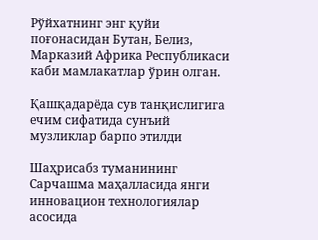Рўйхатнинг энг қуйи поғонасидан Бутан, Белиз, Марказий Африка Республикаси каби мамлакатлар ўрин олган.

Қашқадарёда сув танқислигига ечим сифатида сунъий музликлар барпо этилди

Шаҳрисабз туманининг Сарчашма маҳалласида янги инновацион технологиялар асосида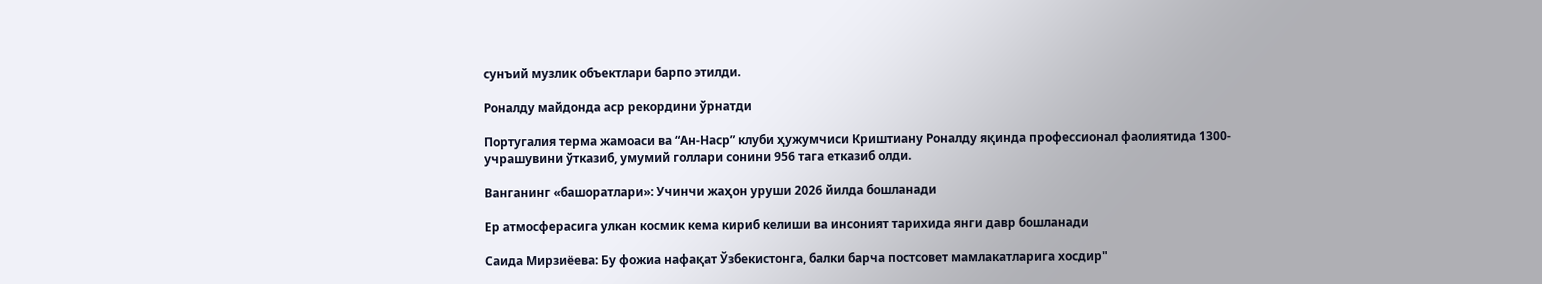сунъий музлик объектлари барпо этилди.

Роналду майдонда аср рекордини ўрнатди

Португалия терма жамоаси ва “Ан-Наср” клуби ҳужумчиси Криштиану Роналду яқинда профессионал фаолиятида 1300-учрашувини ўтказиб, умумий голлари сонини 956 тага етказиб олди.

Ванганинг «башоратлари»: Учинчи жаҳон уруши 2026 йилда бошланади

Ер атмосферасига улкан космик кема кириб келиши ва инсоният тарихида янги давр бошланади

Саида Мирзиёева: Бу фожиа нафақат Ўзбекистонга, балки барча постсовет мамлакатларига хосдир"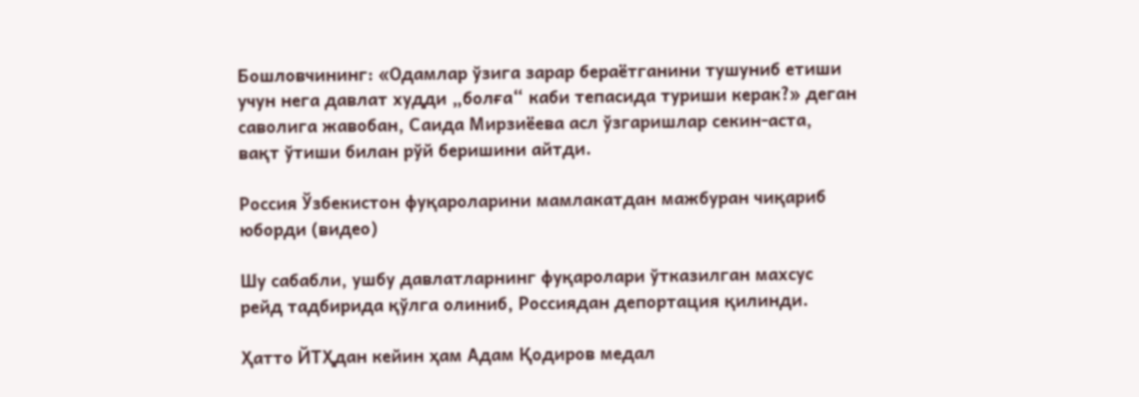Бошловчининг: «Одамлар ўзига зарар бераётганини тушуниб етиши учун нега давлат худди „болға“ каби тепасида туриши керак?» деган саволига жавобан, Саида Мирзиёева асл ўзгаришлар секин-аста, вақт ўтиши билан рўй беришини айтди.

Россия Ўзбекистон фуқароларини мамлакатдан мажбуран чиқариб юборди (видео)

Шу сабабли, ушбу давлатларнинг фуқаролари ўтказилган махсус рейд тадбирида қўлга олиниб, Россиядан депортация қилинди.

Ҳатто ЙТҲдан кейин ҳам Адам Қодиров медал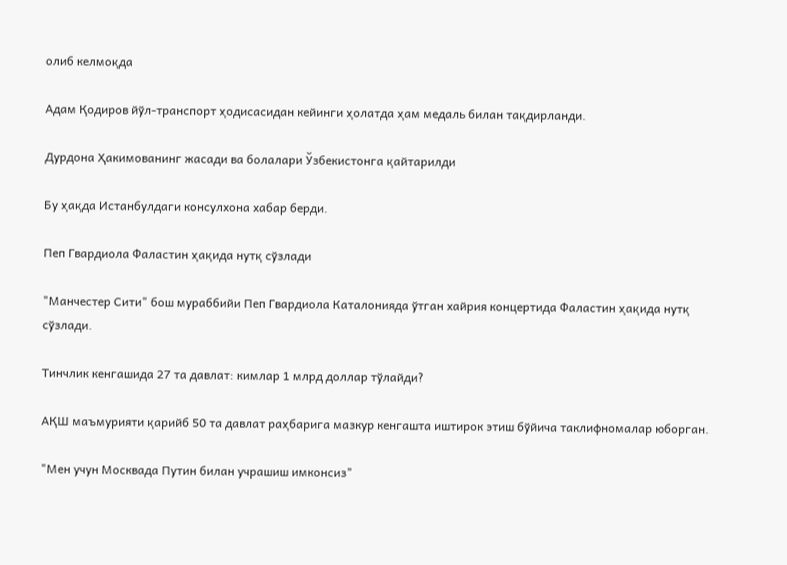олиб келмоқда

Адам Қодиров йўл-транспорт ҳодисасидан кейинги ҳолатда ҳам медаль билан тақдирланди.

Дурдона Ҳакимованинг жасади ва болалари Ўзбекистонга қайтарилди

Бу ҳақда Истанбулдаги консулхона хабар берди.

Пеп Гвардиола Фаластин ҳақида нутқ сўзлади

"Манчестер Сити" бош мураббийи Пеп Гвардиола Каталонияда ўтган хайрия концертида Фаластин ҳақида нутқ сўзлади.

Тинчлик кенгашида 27 та давлат: кимлар 1 млрд доллар тўлайди?

АҚШ маъмурияти қарийб 50 та давлат раҳбарига мазкур кенгашта иштирок этиш бўйича таклифномалар юборган.

"Мен учун Москвада Путин билан учрашиш имконсиз"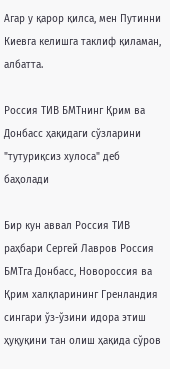Агар у қарор қилса, мен Путинни Киевга келишга таклиф қиламан, албатта.

Россия ТИВ БМТнинг Қрим ва Донбасс ҳақидаги сўзларини "тутуриқсиз хулоса" деб баҳолади

Бир кун аввал Россия ТИВ раҳбари Сергей Лавров Россия БМТга Донбасс, Новороссия ва Қрим халқларининг Гренландия сингари ўз-ўзини идора этиш ҳуқуқини тан олиш ҳақида сўров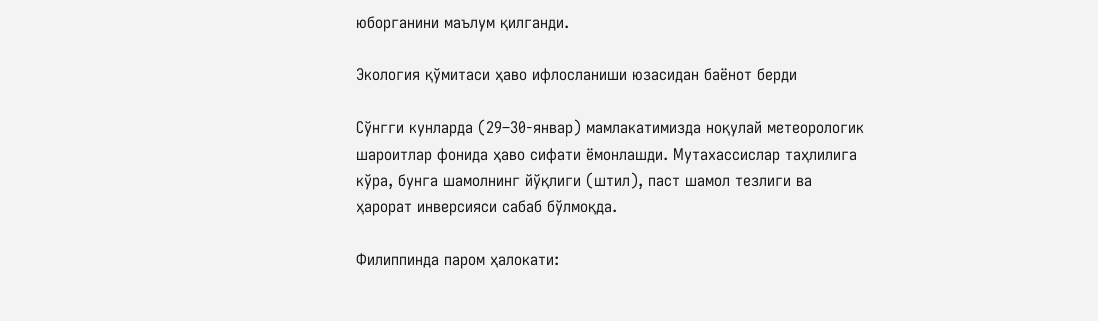юборганини маълум қилганди.

Экология қўмитаси ҳаво ифлосланиши юзасидан баёнот берди

Сўнгги кунларда (29–30-январ) мамлакатимизда ноқулай метеорологик шароитлар фонида ҳаво сифати ёмонлашди. Мутахассислар таҳлилига кўра, бунга шамолнинг йўқлиги (штил), паст шамол тезлиги ва ҳарорат инверсияси сабаб бўлмоқда.

Филиппинда паром ҳалокати: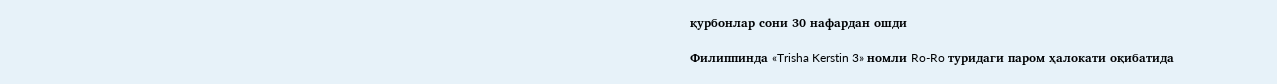қурбонлар сони 30 нафардан ошди

Филиппинда «Trisha Kerstin 3» номли Ro-Ro туридаги паром ҳалокати оқибатида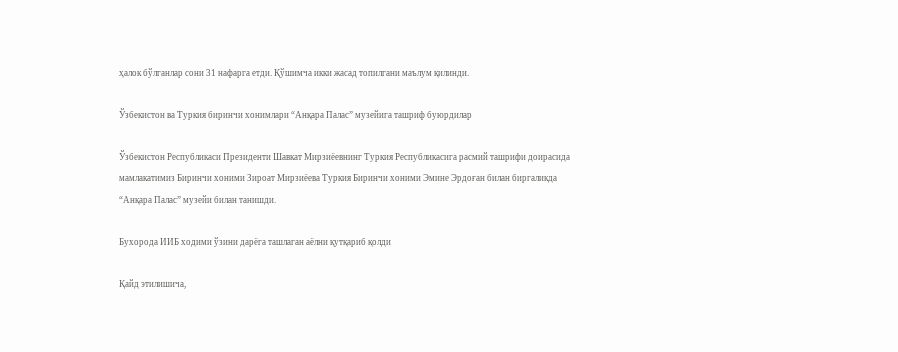ҳалок бўлганлар сони 31 нафарга етди. Қўшимча икки жасад топилгани маълум қилинди.

Ўзбекистон ва Туркия биринчи хонимлари “Анқара Палас” музейига ташриф буюрдилар

Ўзбекистон Республикаси Президенти Шавкат Мирзиёевнинг Туркия Республикасига расмий ташрифи доирасида мамлакатимиз Биринчи хоними Зироат Мирзиёева Туркия Биринчи хоними Эмине Эрдоған билан биргаликда “Анқара Палас” музейи билан танишди.

Бухорода ИИБ ходими ўзини дарёга ташлаган аёлни қутқариб қолди

Қайд этилишича,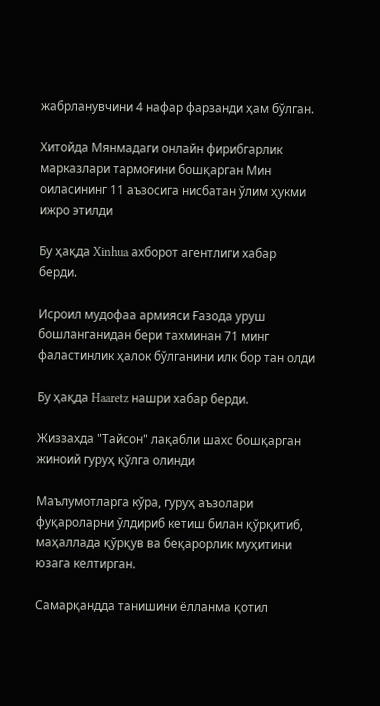жабрланувчини 4 нафар фарзанди ҳам бўлган.

Хитойда Мянмадаги онлайн фирибгарлик марказлари тармоғини бошқарган Мин оиласининг 11 аъзосига нисбатан ўлим ҳукми ижро этилди

Бу ҳақда Xinhua ахборот агентлиги хабар берди.

Исроил мудофаа армияси Ғазода уруш бошланганидан бери тахминан 71 минг фаластинлик ҳалок бўлганини илк бор тан олди

Бу ҳақда Haaretz нашри хабар берди.

Жиззахда "Тайсон" лақабли шахс бошқарган жиноий гуруҳ қўлга олинди

Маълумотларга кўра, гуруҳ аъзолари фуқароларни ўлдириб кетиш билан қўрқитиб, маҳаллада қўрқув ва беқарорлик муҳитини юзага келтирган.

Самарқандда танишини ёлланма қотил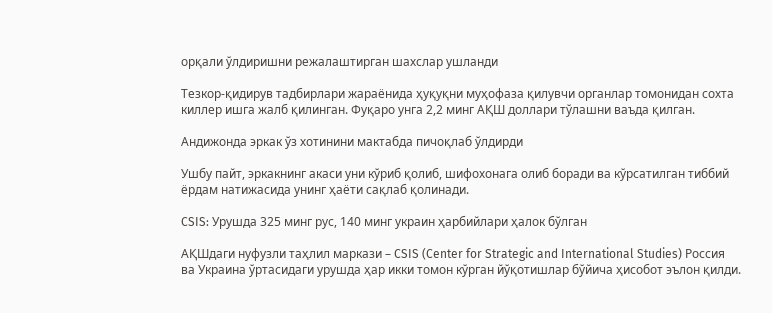орқали ўлдиришни режалаштирган шахслар ушланди

Тезкор-қидирув тадбирлари жараёнида ҳуқуқни муҳофаза қилувчи органлар томонидан сохта киллер ишга жалб қилинган. Фуқаро унга 2,2 минг АҚШ доллари тўлашни ваъда қилган.

Андижонда эркак ўз хотинини мактабда пичоқлаб ўлдирди

Ушбу пайт, эркакнинг акаси уни кўриб қолиб, шифохонага олиб боради ва кўрсатилган тиббий ёрдам натижасида унинг ҳаёти сақлаб қолинади.

CSIS: Урушда 325 минг рус, 140 минг украин ҳарбийлари ҳалок бўлган

АҚШдаги нуфузли таҳлил маркази – CSIS (Center for Strategic and International Studies) Россия ва Украина ўртасидаги урушда ҳар икки томон кўрган йўқотишлар бўйича ҳисобот эълон қилди.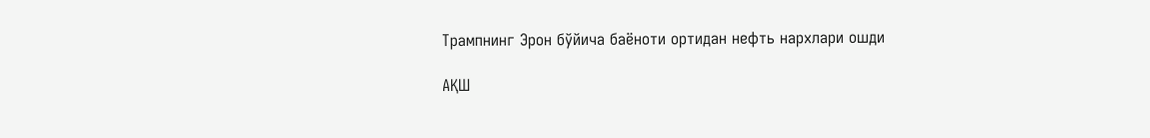Трампнинг Эрон бўйича баёноти ортидан нефть нархлари ошди

АҚШ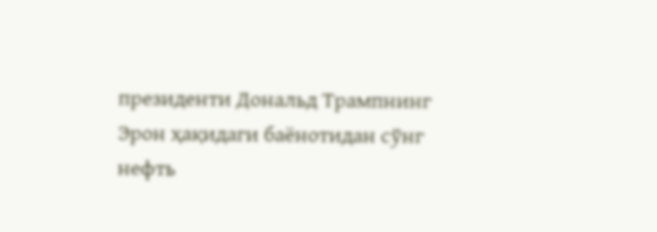президенти Дональд Трампнинг Эрон ҳақидаги баёнотидан сўнг нефть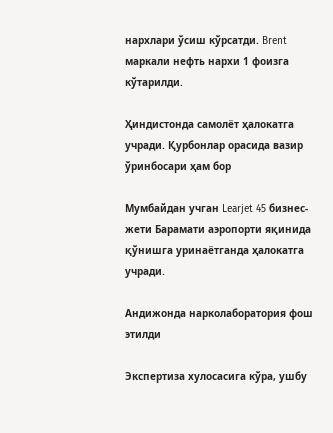нархлари ўсиш кўрсатди. Brent маркали нефть нархи 1 фоизга кўтарилди.

Ҳиндистонда самолёт ҳалокатга учради. Қурбонлар орасида вазир ўринбосари ҳам бор

Мумбайдан учган Learjet 45 бизнес-жети Барамати аэропорти яқинида қўнишга уринаётганда ҳалокатга учради.

Андижонда нарколаборатория фош этилди

Экспертиза хулосасига кўра, ушбу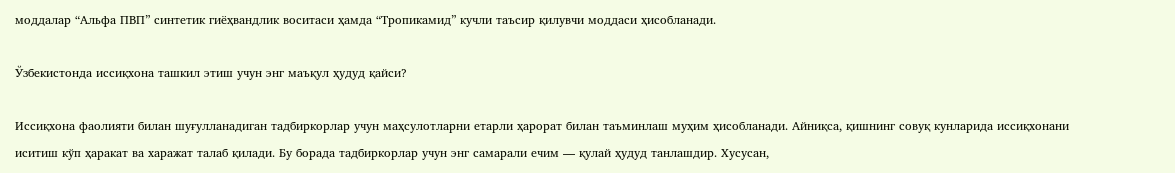моддалар “Альфа ПВП” синтетик гиёҳвандлик воситаси ҳамда “Тропикамид” кучли таъсир қилувчи моддаси ҳисобланади.

Ўзбекистонда иссиқхона ташкил этиш учун энг маъқул ҳудуд қайси?

Иссиқхона фаолияти билан шуғулланадиган тадбиркорлар учун маҳсулотларни етарли ҳарорат билан таъминлаш муҳим ҳисобланади. Айниқса, қишнинг совуқ кунларида иссиқхонани иситиш кўп ҳаракат ва харажат талаб қилади. Бу борада тадбиркорлар учун энг самарали ечим — қулай ҳудуд танлашдир. Хусусан,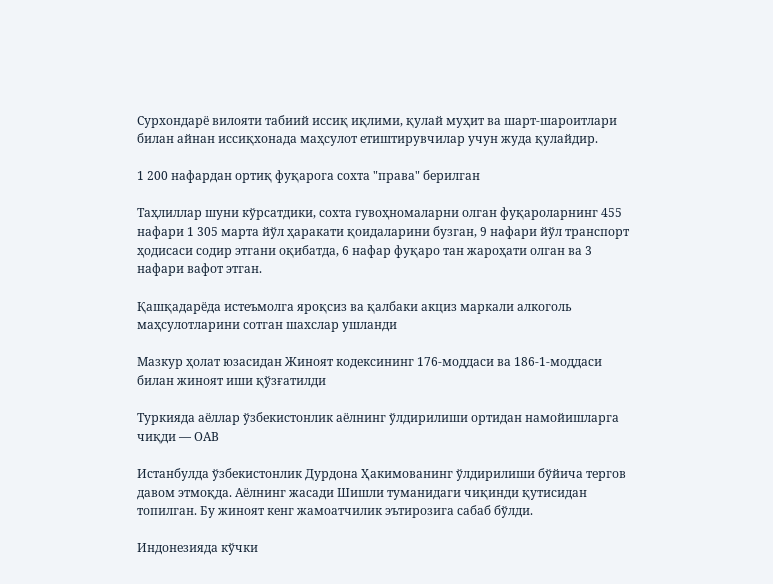Сурхондарё вилояти табиий иссиқ иқлими, қулай муҳит ва шарт-шароитлари билан айнан иссиқхонада маҳсулот етиштирувчилар учун жуда қулайдир.

1 200 нафардан ортиқ фуқарога сохта "права" берилган

Таҳлиллар шуни кўрсатдики, сохта гувоҳномаларни олган фуқароларнинг 455 нафари 1 305 марта йўл ҳаракати қоидаларини бузган, 9 нафари йўл транспорт ҳодисаси содир этгани оқибатда, 6 нафар фуқаро тан жароҳати олган ва 3 нафари вафот этган.

Қашқадарёда истеъмолга яроқсиз ва қалбаки акциз маркали алкоголь маҳсулотларини сотган шахслар ушланди

Мазкур ҳолат юзасидан Жиноят кодексининг 176-моддаси ва 186-1-моддаси билан жиноят иши қўзғатилди

Туркияда аёллар ўзбекистонлик аёлнинг ўлдирилиши ортидан намойишларга чиқди — ОАВ

Истанбулда ўзбекистонлик Дурдона Ҳакимованинг ўлдирилиши бўйича тергов давом этмоқда. Аёлнинг жасади Шишли туманидаги чиқинди қутисидан топилган. Бу жиноят кенг жамоатчилик эътирозига сабаб бўлди.

Индонезияда кўчки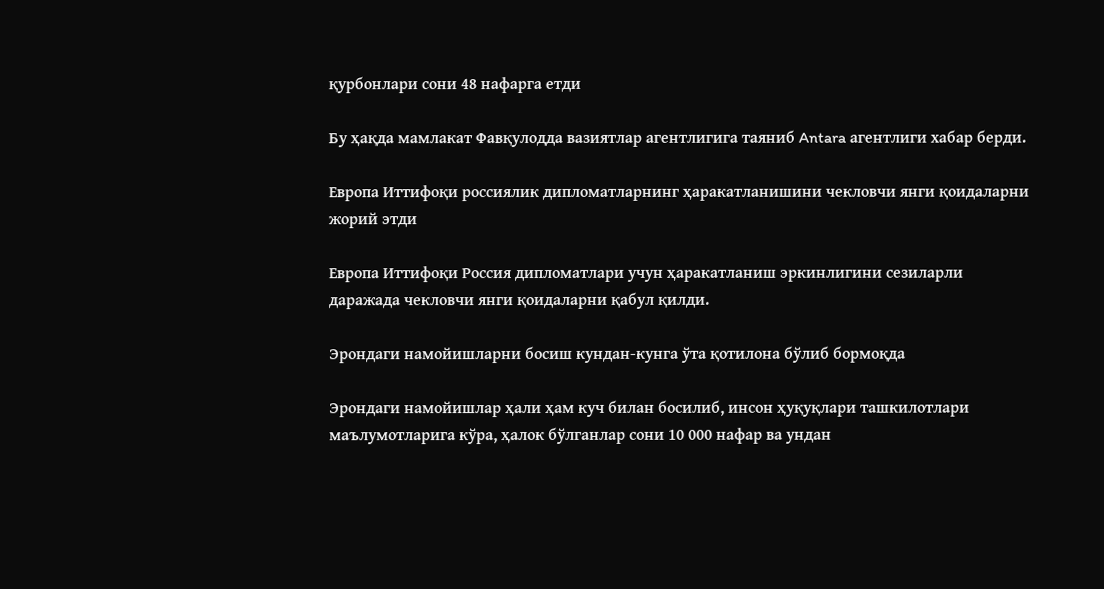қурбонлари сони 48 нафарга етди

Бу ҳақда мамлакат Фавқулодда вазиятлар агентлигига таяниб Antara агентлиги хабар берди.

Европа Иттифоқи россиялик дипломатларнинг ҳаракатланишини чекловчи янги қоидаларни жорий этди

Европа Иттифоқи Россия дипломатлари учун ҳаракатланиш эркинлигини сезиларли даражада чекловчи янги қоидаларни қабул қилди.

Эрондаги намойишларни босиш кундан-кунга ўта қотилона бўлиб бормоқда

Эрондаги намойишлар ҳали ҳам куч билан босилиб, инсон ҳуқуқлари ташкилотлари маълумотларига кўра, ҳалок бўлганлар сони 10 000 нафар ва ундан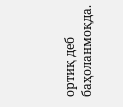ортиқ деб баҳоланмоқда.